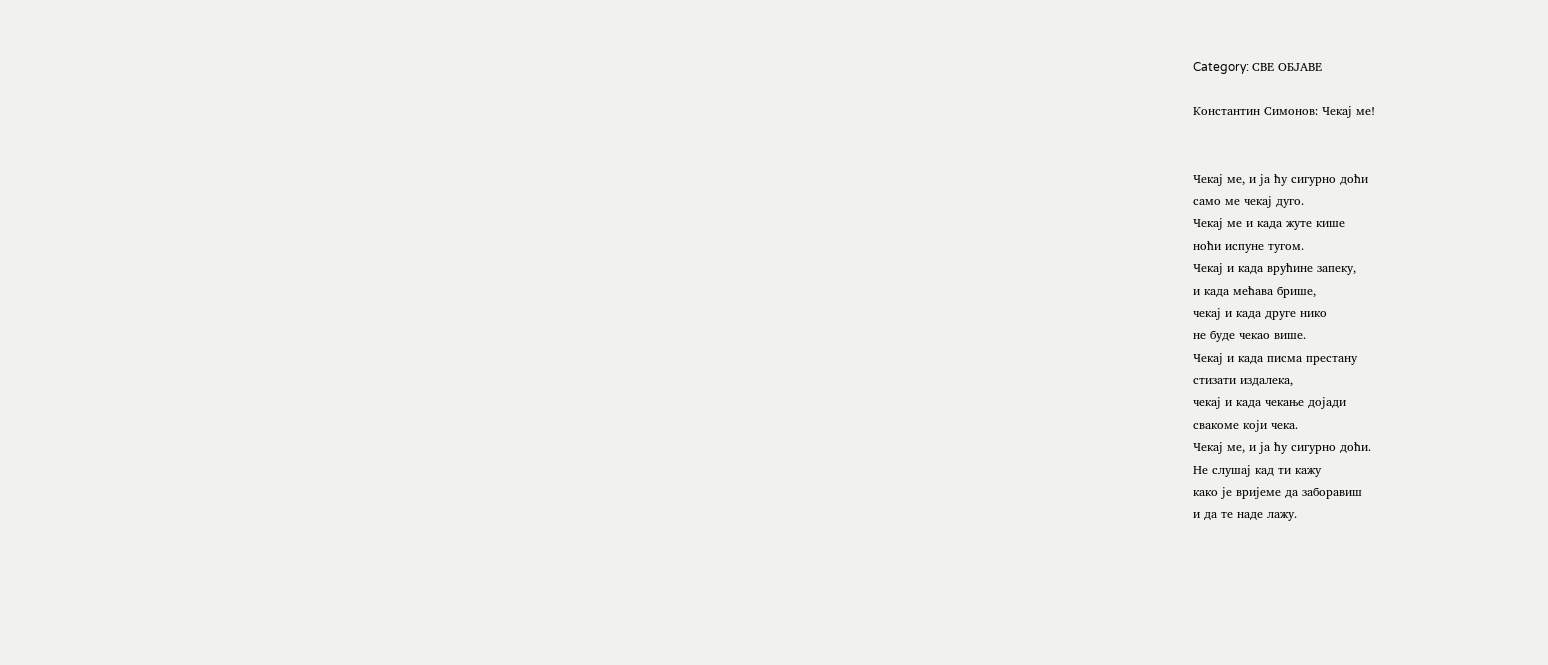Category: СВЕ ОБЈАВЕ

Константин Симонов: Чекај ме!


Чекај ме, и ја ћу сигурно доћи
само ме чекај дуго.
Чекај ме и када жуте кише
ноћи испуне тугом.
Чекај и када врућине запеку,
и када мећава брише,
чекај и када друге нико
не буде чекао више.
Чекај и када писма престану
стизати издалека,
чекај и када чекање дојади
свакоме који чека.
Чекај ме, и ја ћу сигурно доћи.
Не слушај кад ти кажу
како је вријеме да заборавиш
и да те наде лажу.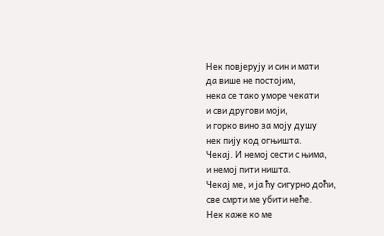Нек повјерују и син и мати
да више не постојим,
нека се тако уморе чекати
и сви другови моји,
и горко вино за моју душу
нек пију код огњишта.
Чекај. И немој сести с њима,
и немој пити ништа.
Чекај ме, и ја ћу сигурно доћи,
све смрти ме убити неће.
Нек каже ко ме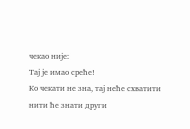чекао није:
Тај је имао среће!
Ко чекати не зна, тај неће схватити
нити ће знати други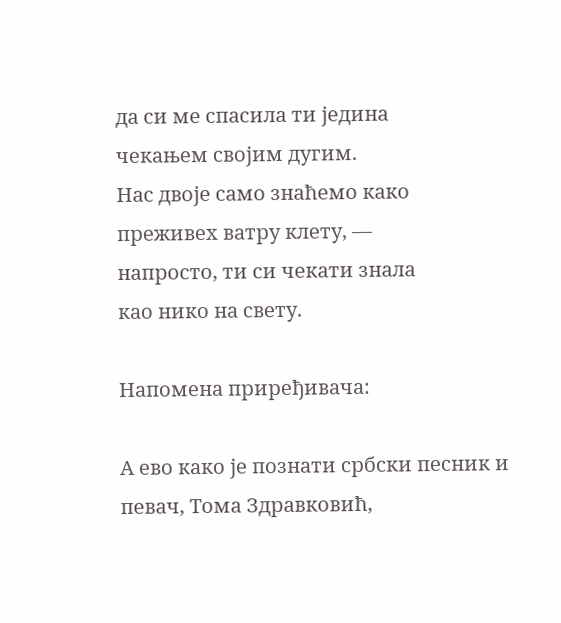да си ме спасила ти једина
чекањем својим дугим.
Нас двоје само знаћемо како
преживех ватру клету, —
напросто, ти си чекати знала
као нико на свету.

Напомена приређивача:

А ево како је познати србски песник и певач, Тома Здравковић,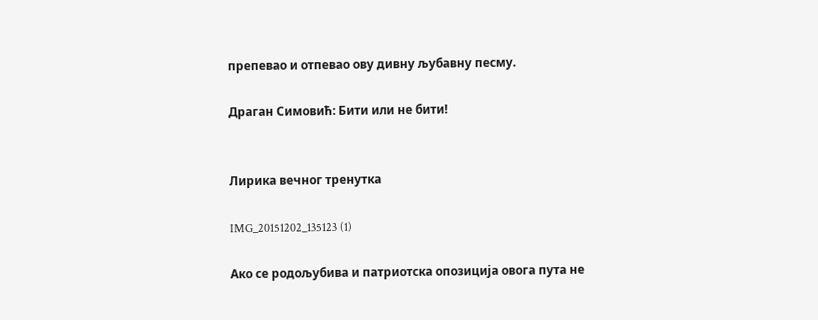препевао и отпевао ову дивну љубавну песму.

Драган Симовић: Бити или не бити!


Лирика вечног тренутка

IMG_20151202_135123 (1)

Ако се родољубива и патриотска опозиција овога пута не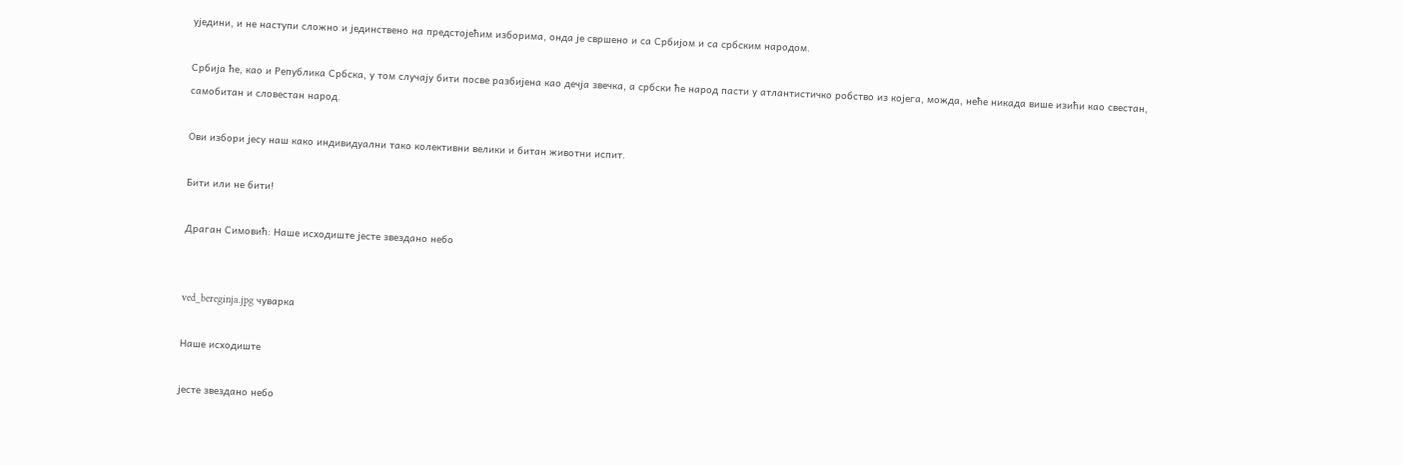уједини, и не наступи сложно и јединствено на предстојећим изборима, онда је свршено и са Србијом и са србским народом.

Србија ће, као и Република Србска, у том случају бити посве разбијена као дечја звечка, а србски ће народ пасти у атлантистичко робство из којега, можда, неће никада више изићи као свестан, самобитан и словестан народ.

Ови избори јесу наш како индивидуални тако колективни велики и битан животни испит.

Бити или не бити!

Драган Симовић: Наше исходиште јесте звездано небо


ved_bereginja.jpg чуварка

Наше исходиште

јесте звездано небо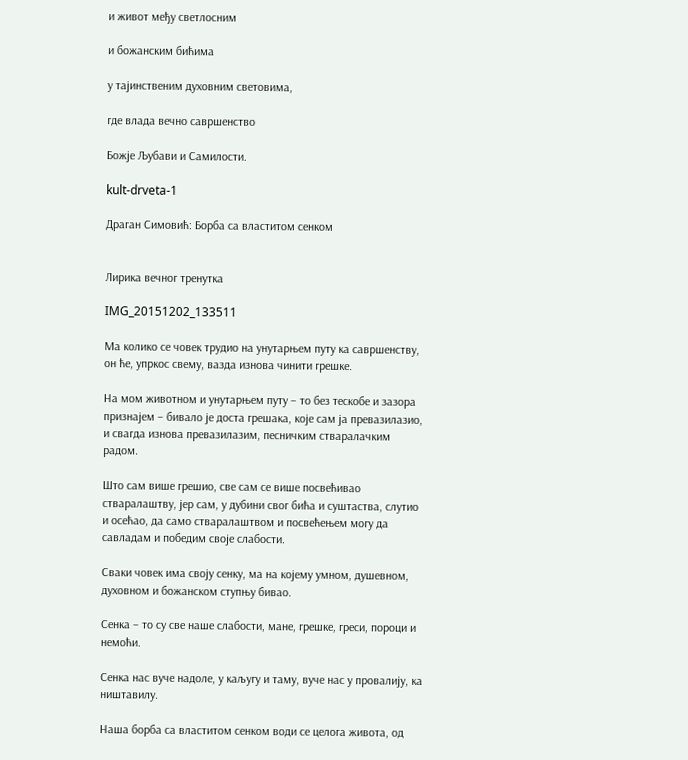и живот међу светлосним

и божанским бићима

у тајинственим духовним световима,

где влада вечно савршенство

Божје Љубави и Самилости.

kult-drveta-1

Драган Симовић: Борба са властитом сенком


Лирика вечног тренутка

IMG_20151202_133511

Ма колико се човек трудио на унутарњем путу ка савршенству, он ће, упркос свему, вазда изнова чинити грешке.

На мом животном и унутарњем путу – то без тескобе и зазора признајем – бивало је доста грешака, које сам ја превазилазио, и свагда изнова превазилазим, песничким стваралачким радом.

Што сам више грешио, све сам се више посвећивао стваралаштву, јер сам, у дубини свог бића и суштаства, слутио и осећао, да само стваралаштвом и посвећењем могу да савладам и победим своје слабости.

Сваки човек има своју сенку, ма на којему умном, душевном, духовном и божанском ступњу бивао.

Сенка – то су све наше слабости, мане, грешке, греси, пороци и немоћи.

Сенка нас вуче надоле, у каљугу и таму, вуче нас у провалију, ка ништавилу.

Наша борба са властитом сенком води се целога живота, од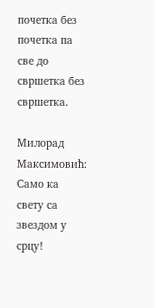почетка без почетка па све до свршетка без свршетка.

Милорад Максимовић: Само ка свету са звездом у срцу!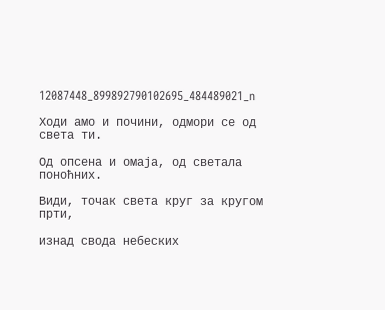12087448_899892790102695_484489021_n

Ходи амо и почини, одмори се од света ти.

Од опсена и омаја, од светала поноћних.

Види, точак света круг за кругом прти,

изнад свода небеских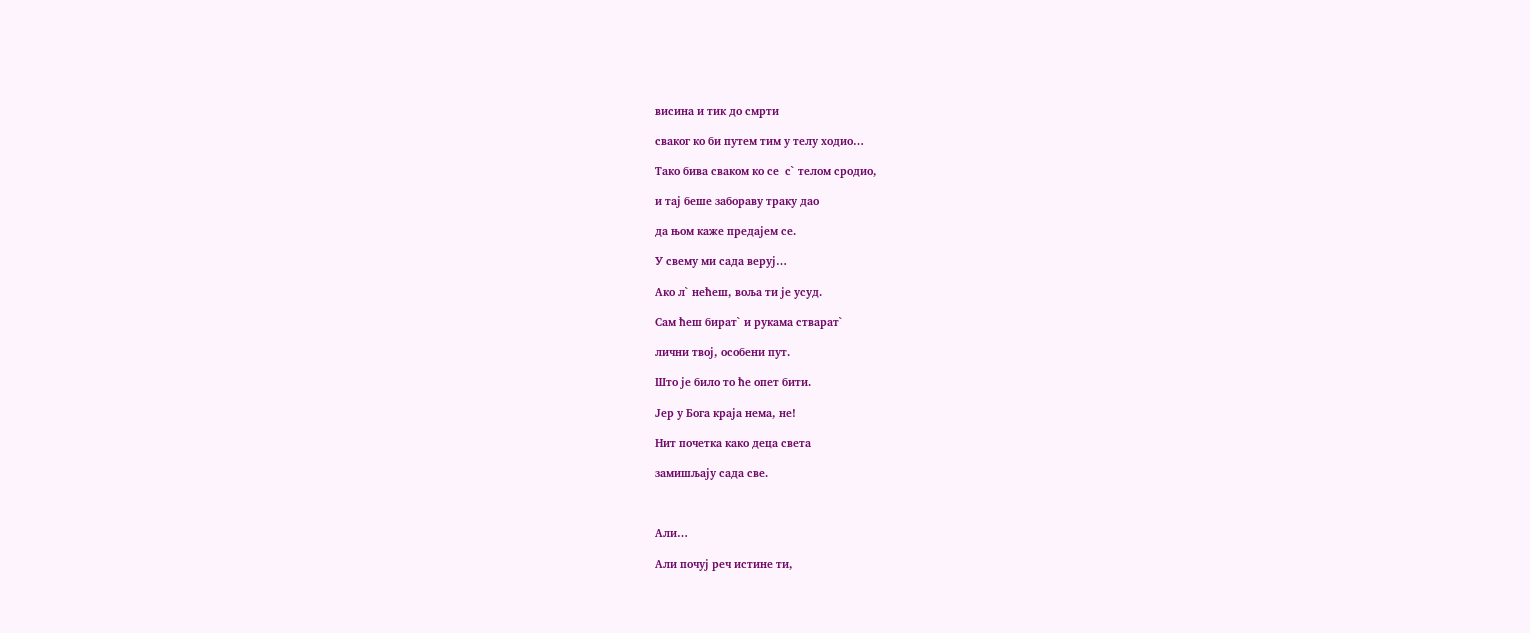висина и тик до смрти

сваког ко би путем тим у телу ходио…

Тако бива сваком ко се  с` телом сродио,

и тај беше забораву траку дао

да њом каже предајем се.

У свему ми сада веруј…

Ако л` нећеш, воља ти је усуд.

Сам ћеш бират` и рукама стварат`

лични твој, особени пут.

Што је било то ће опет бити.

Јер у Бога краја нема, не!

Нит почетка како деца света

замишљају сада све.



Али…

Али почуј реч истине ти,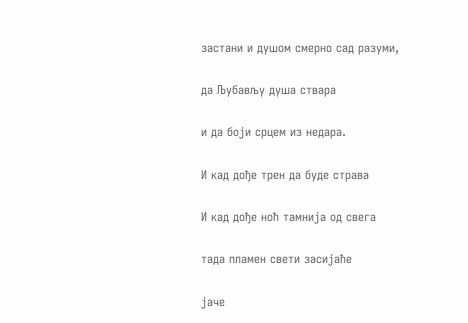застани и душом смерно сад разуми,

да Љубављу душа ствара

и да боји срцем из недара.

И кад дође трен да буде страва

И кад дође ноћ тамнија од свега

тада пламен свети засијаће

јаче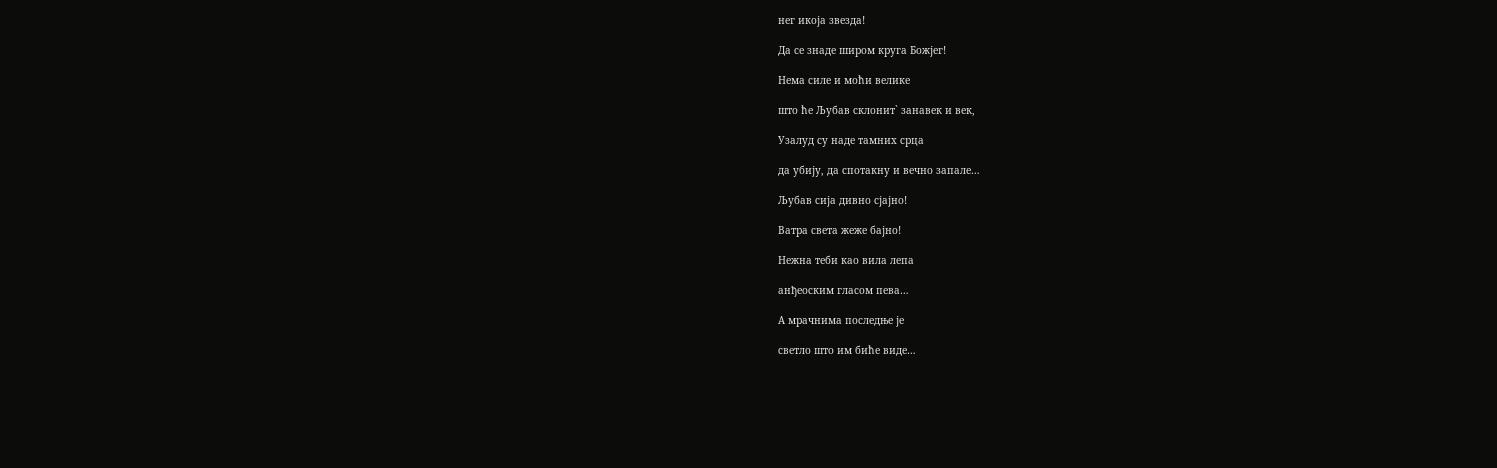нег икоја звезда!

Да се знаде широм круга Божјег!

Нема силе и моћи велике

што ће Љубав склонит` занавек и век,

Узалуд су наде тамних срца

да убију, да спотакну и вечно запале…

Љубав сија дивно сјајно!

Ватра света жеже бајно!

Нежна теби као вила лепа

анђеоским гласом пева…

А мрачнима последње је

светло што им биће виде…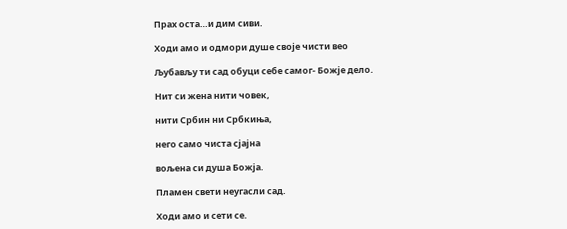Прах оста…и дим сиви.

Ходи амо и одмори душе своје чисти вео

Љубављу ти сад обуци себе самог- Божје дело.

Нит си жена нити човек,

нити Србин ни Србкиња,

него само чиста сјајна

вољена си душа Божја.

Пламен свети неугасли сад.

Ходи амо и сети се.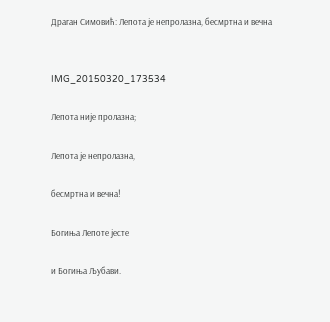Драган Симовић: Лепота је непролазна, бесмртна и вечна


IMG_20150320_173534

Лепота није пролазна;

Лепота је непролазна,

бесмртна и вечна!

Богиња Лепоте јесте

и Богиња Љубави.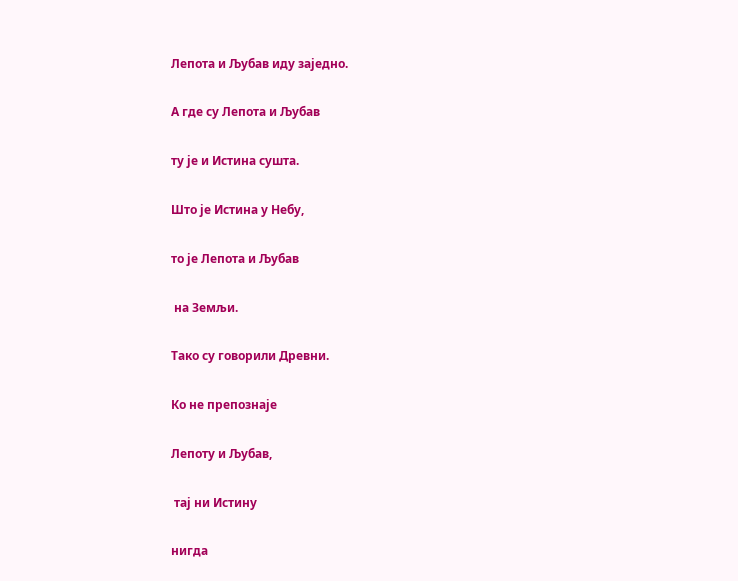Лепота и Љубав иду заједно.

А где су Лепота и Љубав

ту је и Истина сушта.

Што је Истина у Небу,

то је Лепота и Љубав

 на Земљи.

Тако су говорили Древни.

Ко не препознаје

Лепоту и Љубав,

 тај ни Истину

нигда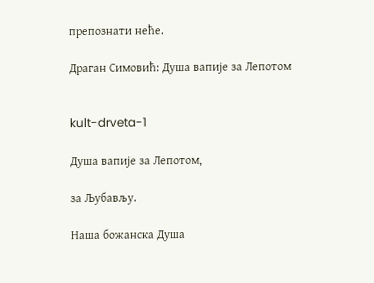препознати неће.

Драган Симовић: Душа вапије за Лепотом


kult-drveta-1

Душа вапије за Лепотом,

за Љубављу.

Наша божанска Душа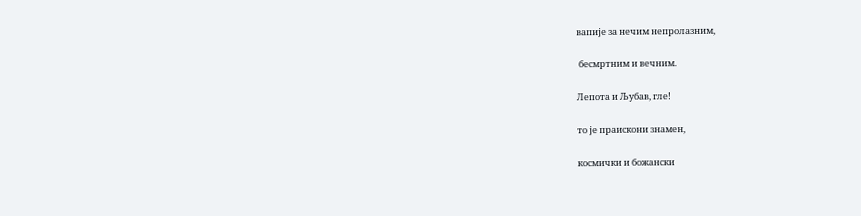вапије за нечим непролазним,

 бесмртним и вечним.

Лепота и Љубав, гле!

то је праискони знамен,

космички и божански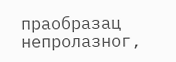праобразац непролазног,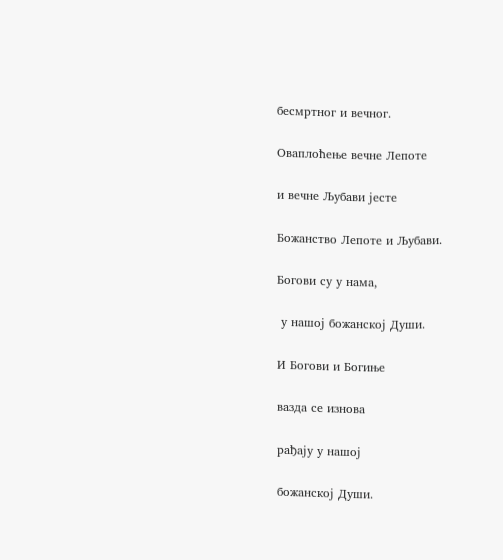бесмртног и вечног.

Оваплоћење вечне Лепоте

и вечне Љубави јесте

Божанство Лепоте и Љубави.

Богови су у нама,

 у нашој божанској Души.

И Богови и Богиње

вазда се изнова

рађају у нашој

божанској Души.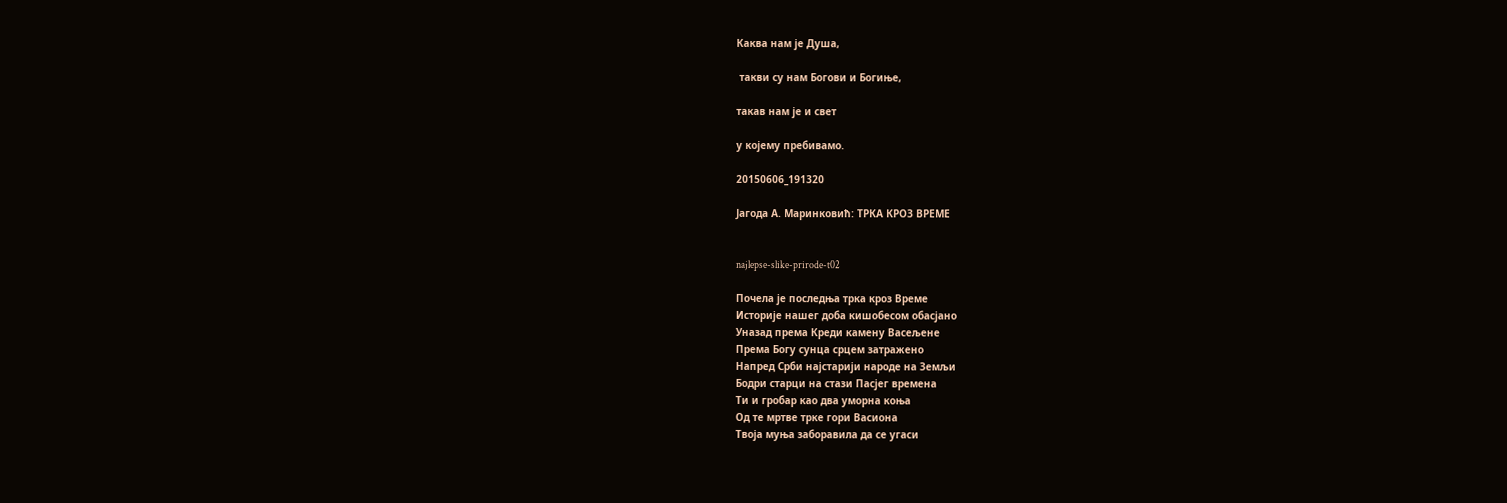Каква нам је Душа,

 такви су нам Богови и Богиње,

такав нам је и свет

у којему пребивамо.

20150606_191320

Јагода А. Маринковић: ТРКА КРОЗ ВРЕМЕ


najlepse-slike-prirode-t02

Почела је последња трка кроз Време
Историје нашег доба кишобесом обасјано
Уназад према Креди камену Васељене
Према Богу сунца срцем затражено
Напред Срби најстарији народe на Земљи
Бодри старци на стази Пасјег времена
Ти и гробар као два уморна коња
Од те мртве трке гори Васиона
Твоја муња заборавила да се угаси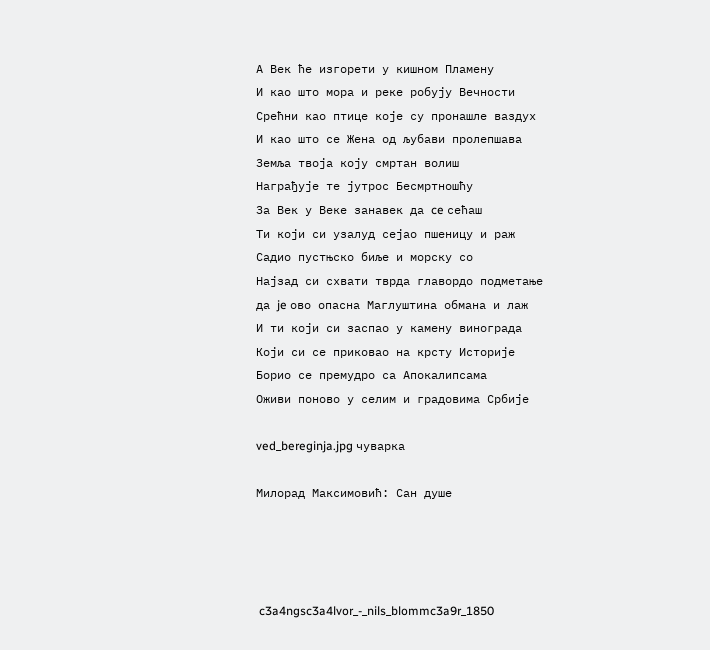А Век ће изгорети у кишном Пламену
И као што мора и реке робују Вечности
Срећни као птице које су пронашле ваздух
И као што се Жена од љубави пролепшавa
Земља твоја коју смртан волиш
Награђује те јутрос Бесмртношћу
За Век у Веке занавек да ce сећаш
Ти који си узалуд сејао пшеницу и раж
Садио пустњскo биље и морску со
Најзад си схвати тврда главордо подметање
да je ово опасна Маглуштина обмана и лаж
И ти који си заспао у камену винограда
Који си се приковао на крсту Историје
Борио се премудро са Апокалипсама
Оживи поново у селим и градовима Србије

ved_bereginja.jpg чуварка

Милорад Максимовић: Сан душе




 c3a4ngsc3a4lvor_-_nils_blommc3a9r_1850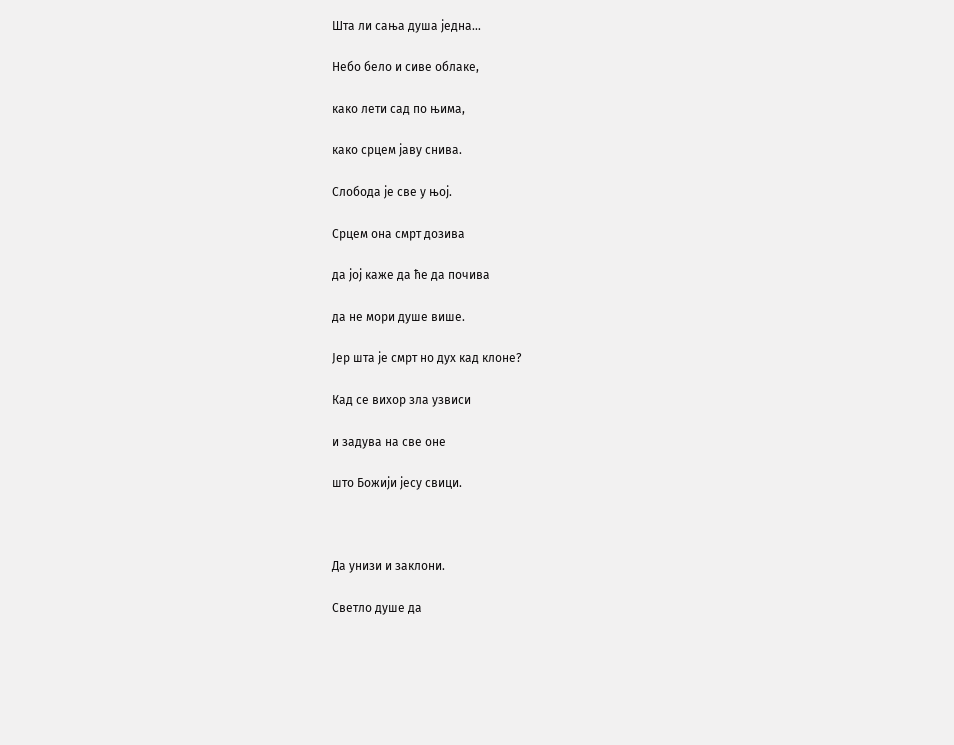Шта ли сања душа једна…

Небо бело и сиве облаке,

како лети сад по њима,

како срцем јаву снива.

Слобода је све у њој.

Срцем она смрт дозива

да јој каже да ће да почива

да не мори душе више.

Јер шта је смрт но дух кад клоне?

Кад се вихор зла узвиси

и задува на све оне

што Божији јесу свици.



Да унизи и заклони.

Светло душе да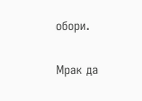обори.

Мрак да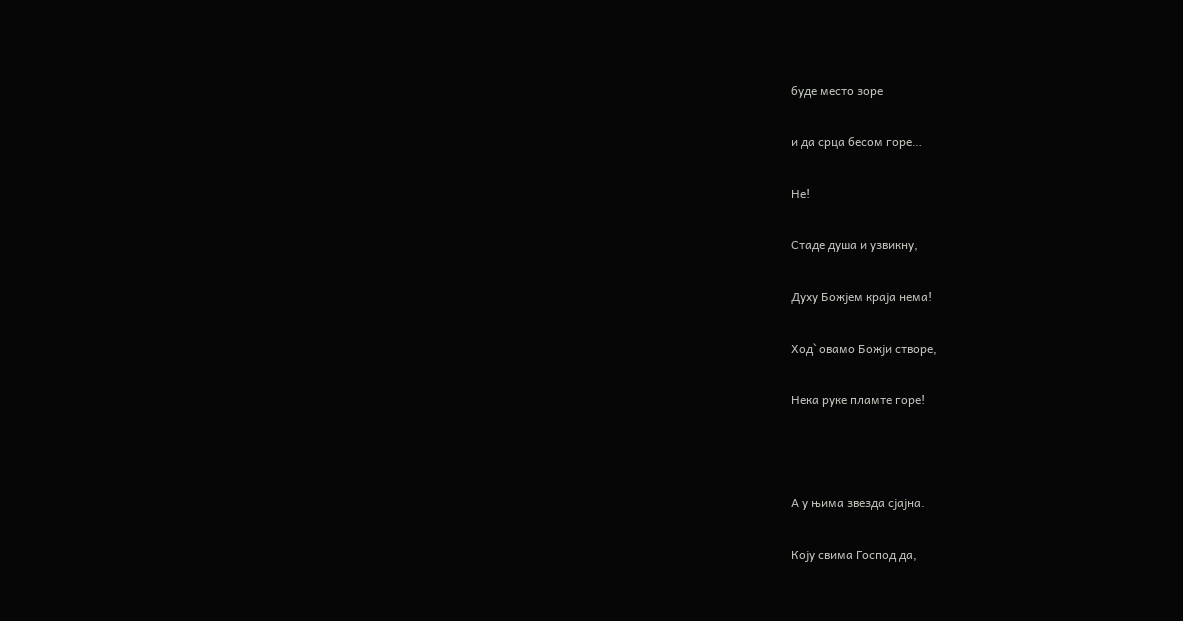буде место зоре

и да срца бесом горе…

Не!

Стаде душа и узвикну,

Духу Божјем краја нема!

Ход` овамо Божји створе,

Нека руке пламте горе!



А у њима звезда сјајна.

Коју свима Господ да,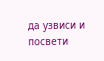да узвиси и посвети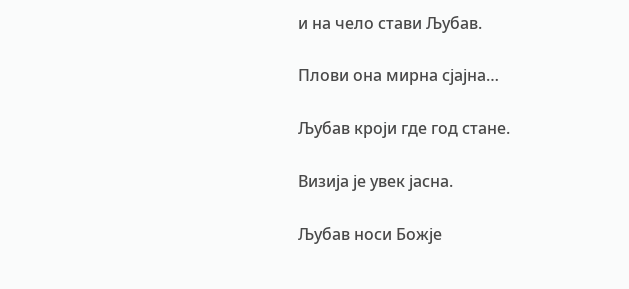и на чело стави Љубав.

Плови она мирна сјајна…

Љубав кроји где год стане.

Визија је увек јасна.

Љубав носи Божје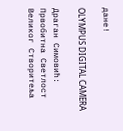дане!

OLYMPUS DIGITAL CAMERA

Драган Симовић: Првобитна Светлост Великог Створитеља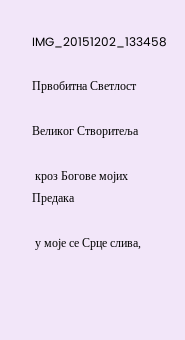IMG_20151202_133458

Првобитна Светлост

Великог Створитеља

 кроз Богове мојих Предака

 у моје се Срце слива,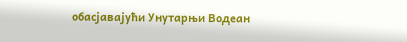обасјавајући Унутарњи Водеан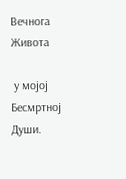Вечнога Живота

 у мојој Бесмртној Души.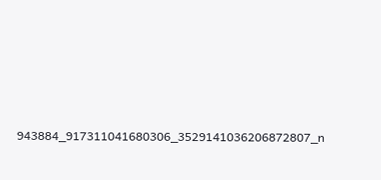943884_917311041680306_3529141036206872807_n